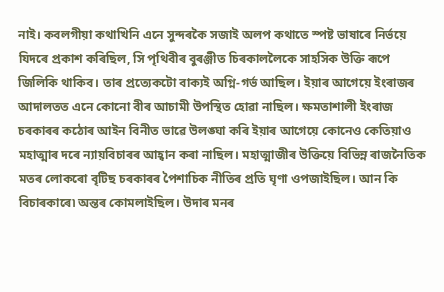নাই। কবলগীয়া কথাখিনি এনে সুন্দৰকৈ সজাই অলপ কথাতে স্পষ্ট ভাষাৰে নিৰ্ভয়ে যিদৰে প্ৰকাশ কৰিছিল, সি পৃথিবীৰ বুৰঞ্জীত চিৰকাললৈকে সাহসিক উক্তি ৰূপে জিলিকি থাকিব। তাৰ প্ৰত্যেকটো বাক্যই অগ্নি-গৰ্ভ আছিল। ইয়াৰ আগেয়ে ইংৰাজৰ আদালতত এনে কোনো বীৰ আচামী উপস্থিত হোৱা নাছিল। ক্ষমতাশালী ইংৰাজ চৰকাৰৰ কঠোৰ আইন বিনীত ভাৱে উলঙ্ঘা কৰি ইয়াৰ আগেয়ে কোনেও কেতিয়াও মহাত্মাৰ দৰে ন্যায়বিচাৰৰ আহ্বান কৰা নাছিল। মহাত্মাজীৰ উক্তিয়ে বিভিন্ন ৰাজনৈতিক মতৰ লোকৰো বৃটিছ চৰকাৰৰ পৈশাচিক নীতিৰ প্ৰতি ঘৃণা ওপজাইছিল। আন কি বিচাৰকাৰে৷ অন্তৰ কোমলাইছিল। উদাৰ মনৰ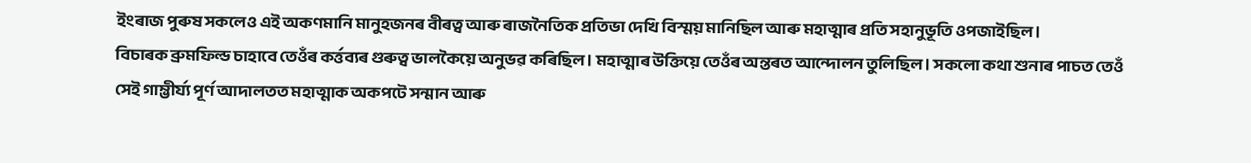ইংৰাজ পুৰুষ সকলেও এই অকণমানি মানুহজনৰ বীৰত্ব আৰু ৰাজনৈতিক প্ৰতিভা দেখি বিস্ময় মানিছিল আৰু মহাত্মাৰ প্ৰতি সহানুভূতি ওপজাইছিল।
বিচাৰক ব্ৰুমফিল্ড চাহাবে তেওঁৰ কৰ্ত্তব্যৰ গুৰুত্ব ভালকৈয়ে অনুভৱ কৰিছিল। মহাত্মাৰ উক্তিয়ে তেওঁৰ অন্তৰত আন্দোলন তুলিছিল। সকলো কথা শুনাৰ পাচত তেওঁ সেই গাম্ভীৰ্য্য পূৰ্ণ আদালতত মহাত্মাক অকপটে সন্মান আৰু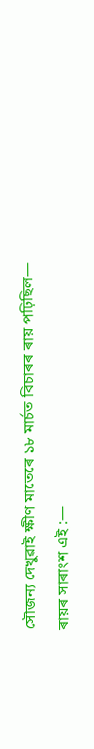সৌজন্য দেখুৱাই ক্ষীণ মাতেৰে ১৮ মাৰ্চত বিচাৰৰ ৰায় পঢ়িছিল—
ৰায়ৰ সাৰাংশ এই :—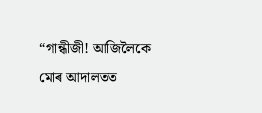“গান্ধীজী! আজিলৈকে মোৰ আদালতত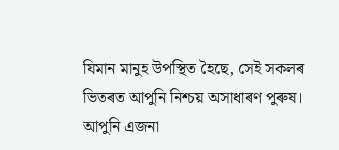যিমান মানুহ উপস্থিত হৈছে, সেই সকলৰ ভিতৰত আপুনি নিশ্চয় অসাধাৰণ পুৰুষ। আপুনি এজনা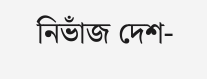নিভাঁজ দেশ-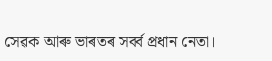সেৱক আৰু ভাৰতৰ সৰ্ব্ব প্ৰধান নেতা।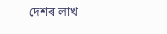দেশৰ লাখ